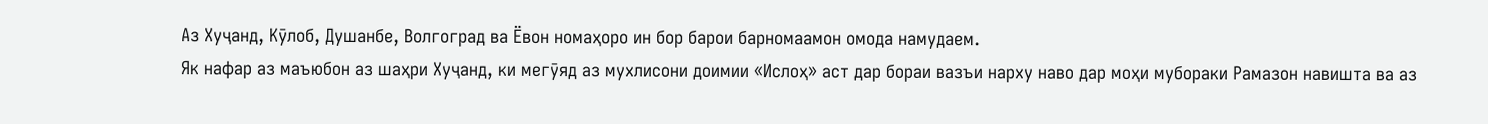Аз Хуҷанд, Кӯлоб, Душанбе, Волгоград ва Ёвон номаҳоро ин бор барои барномаамон омода намудаем.
Як нафар аз маъюбон аз шаҳри Хуҷанд, ки мегӯяд аз мухлисони доимии «Ислоҳ» аст дар бораи вазъи нарху наво дар моҳи мубораки Рамазон навишта ва аз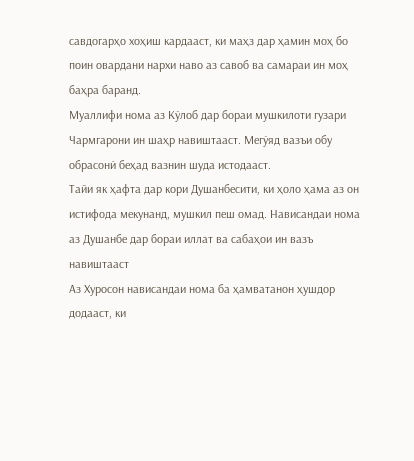савдогарҳо хоҳиш кардааст, ки маҳз дар ҳамин моҳ бо поин овардани нархи наво аз савоб ва самараи ин моҳ баҳра баранд.
Муаллифи нома аз Кӯлоб дар бораи мушкилоти гузари Чармгарони ин шаҳр навиштааст. Мегӯяд вазъи обу обрасонӣ беҳад вазнин шуда истодааст.
Тайи як ҳафта дар кори Душанбесити, ки ҳоло ҳама аз он истифода мекунанд, мушкил пеш омад. Нависандаи нома аз Душанбе дар бораи иллат ва сабаҳои ин вазъ навиштааст
Аз Хуросон нависандаи нома ба ҳамватанон ҳушдор додааст, ки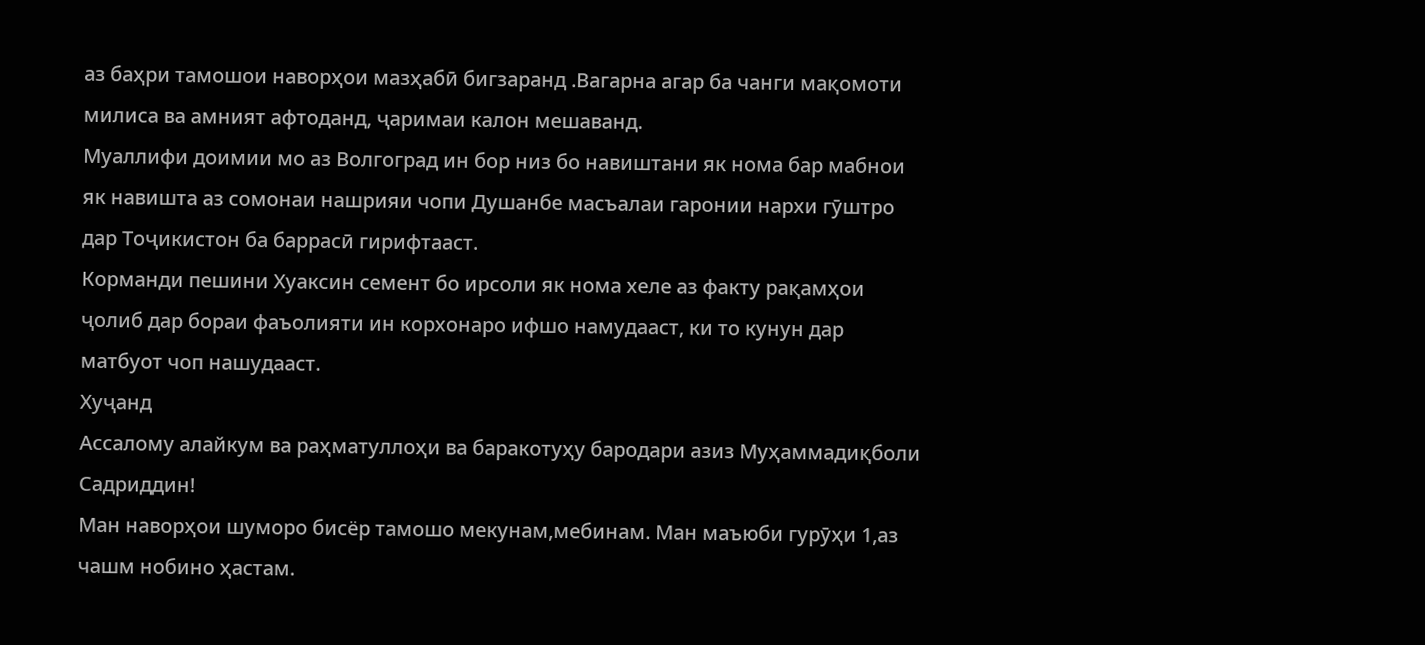аз баҳри тамошои наворҳои мазҳабӣ бигзаранд .Вагарна агар ба чанги мақомоти милиса ва амният афтоданд, ҷаримаи калон мешаванд.
Муаллифи доимии мо аз Волгоград ин бор низ бо навиштани як нома бар мабнои як навишта аз сомонаи нашрияи чопи Душанбе масъалаи гаронии нархи гӯштро дар Тоҷикистон ба баррасӣ гирифтааст.
Корманди пешини Хуаксин семент бо ирсоли як нома хеле аз факту рақамҳои ҷолиб дар бораи фаъолияти ин корхонаро ифшо намудааст, ки то кунун дар матбуот чоп нашудааст.
Хуҷанд
Ассалому алайкум ва раҳматуллоҳи ва баракотуҳу бародари азиз Муҳаммадиқболи Садриддин!
Ман наворҳои шуморо бисёр тамошо мекунам,мебинам. Ман маъюби гурӯҳи 1,аз чашм нобино ҳастам.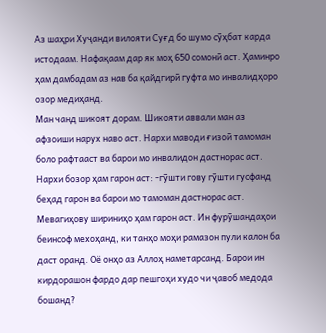Аз шаҳри Хуҷанди вилояти Суғд бо шумо сӯҳбат карда истодаам. Нафақаам дар як моҳ 650 сомонӣ аст. Ҳаминро ҳам дамбадам аз нав ба қайдгирӣ гуфта мо инвалидҳоро озор медиҳанд.
Ман чанд шикоят дорам. Шикояти аввали ман аз афзоиши нарух наво аст. Нархи маводи ғизоӣ тамоман боло рафтааст ва барои мо инвалидон дастнорас аст. Нархи бозор ҳам гарон аст: -гӯшти гову гӯшти гусфанд беҳад гарон ва барои мо тамоман дастнорас аст. Мевагиҳову шириниҳо ҳам гарон аст. Ин фурӯшандаҳои беинсоф мехоҳанд, ки танҳо моҳи рамазон пули калон ба даст оранд. Оё онҳо аз Аллоҳ наметарсанд. Барои ин кирдорашон фардо дар пешгоҳи худо чи ҷавоб медода бошанд?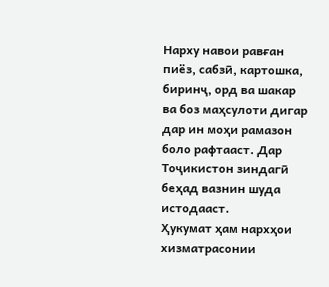Нарху навои равған пиёз, сабзӣ, картошка, биринҷ, орд ва шакар ва боз маҳсулоти дигар дар ин моҳи рамазон боло рафтааст. Дар Тоҷикистон зиндагӣ беҳад вазнин шуда истодааст.
Ҳукумат ҳам нархҳои хизматрасонии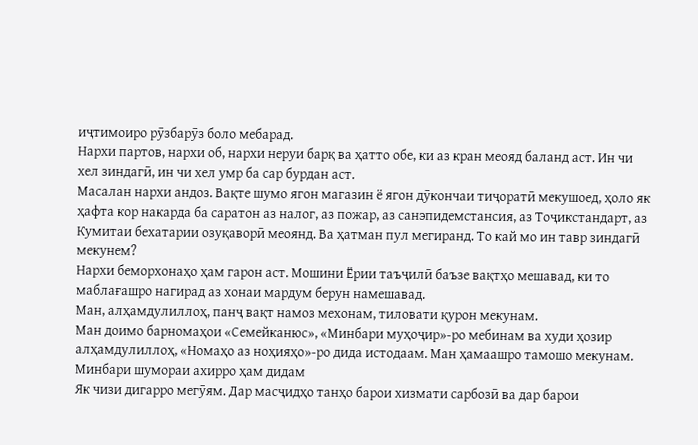иҷтимоиро рӯзбарӯз боло мебарад.
Нархи партов, нархи об, нархи неруи барқ ва ҳатто обе, ки аз кран меояд баланд аст. Ин чи хел зиндагӣ, ин чи хел умр ба сар бурдан аст.
Масалан нархи андоз. Вақте шумо ягон магазин ё ягон дӯкончаи тиҷоратӣ мекушоед, ҳоло як ҳафта кор накарда ба саратон аз налог, аз пожар, аз санэпидемстансия, аз Тоҷикстандарт, аз Кумитаи бехатарии озуқаворӣ меоянд. Ва ҳатман пул мегиранд. То кай мо ин тавр зиндагӣ мекунем?
Нархи беморхонаҳо ҳам гарон аст. Мошини Ёрии таъҷилӣ баъзе вақтҳо мешавад, ки то маблағашро нагирад аз хонаи мардум берун намешавад.
Ман, алҳамдулиллоҳ, панҷ вақт намоз мехонам, тиловати қурон мекунам.
Ман доимо барномаҳои «Семейканюс», «Минбари муҳоҷир»-ро мебинам ва худи ҳозир алҳамдулиллоҳ, «Номаҳо аз ноҳияҳо»-ро дида истодаам. Ман ҳамаашро тамошо мекунам. Минбари шумораи ахирро ҳам дидам
Як чизи дигарро мегӯям. Дар масҷидҳо танҳо барои хизмати сарбозӣ ва дар барои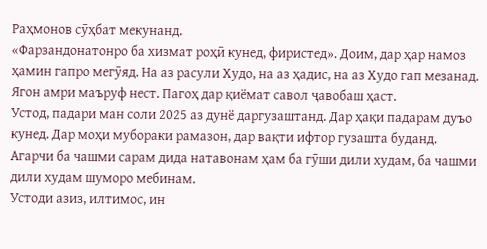Раҳмонов сӯҳбат мекунанд.
«Фарзандонатонро ба хизмат роҳӣ кунед, фиристед». Доим, дар ҳар намоз ҳамин гапро мегӯяд. На аз расули Худо, на аз ҳадис, на аз Худо гап мезанад. Ягон амри маъруф нест. Пагоҳ дар қиёмат савол ҷавобаш ҳаст.
Устод, падари ман соли 2025 аз дунё даргузаштанд. Дар ҳақи падарам дуъо кунед. Дар моҳи мубораки рамазон, дар вақти ифтор гузашта буданд.
Агарчи ба чашми сарам дида натавонам ҳам ба гӯши дили худам, ба чашми дили худам шуморо мебинам.
Устоди азиз, илтимос, ин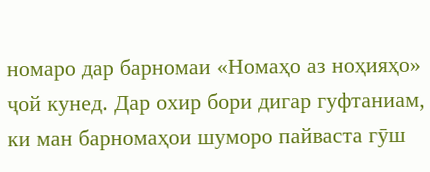номаро дар барномаи «Номаҳо аз ноҳияҳо» ҷой кунед. Дар охир бори дигар гуфтаниам, ки ман барномаҳои шуморо пайваста гӯш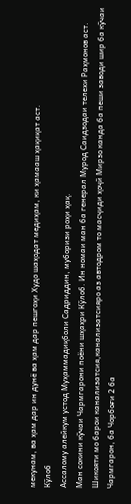мекунам, ва ҳам дар ин дунё ва ҳам дар пешгоҳи Худо шаҳодат медиҳам, ки ҳамааш ҳақиқат аст.
Кӯлоб
Ассалому алейкум устод Муҳаммадиқболи Садриддин, муборизи роҳи ҳақ.
Ман сокини кӯчаи Чармгарони поёни шҳаҳри Кӯлоб. Ин номаи ман ба генерал Мурод Саидзодаи телехи Раҳмонов аст. Шикояти мо барои канализатсия,канализатсияро аз автодром то масҷиди ҳоҷӣ Мирзо канда ба пеши заводи шир ба кӯчаи Чармгарон, ба Чорбоғи 2 ба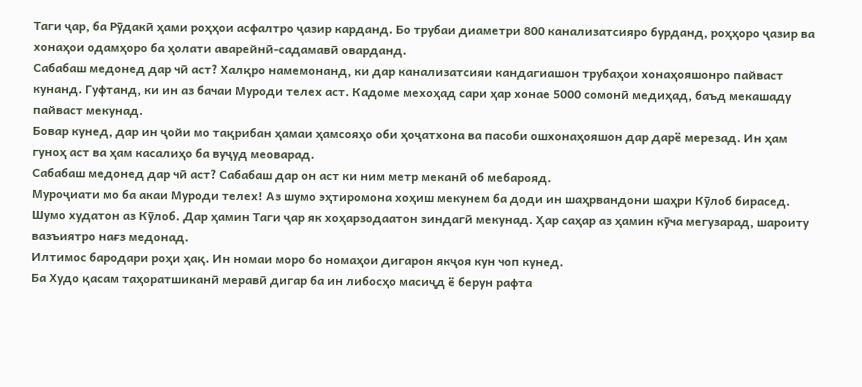Таги ҷар, ба Рӯдакӣ ҳами роҳҳои асфалтро ҷазир карданд. Бо трубаи диаметри 800 канализатсияро бурданд, роҳҳоро ҷазир ва хонаҳои одамҳоро ба ҳолати аварейнӣ-садамавӣ оварданд.
Сабабаш медонед дар чӣ аст? Халқро намемонанд, ки дар канализатсияи кандагиашон трубаҳои хонаҳояшонро пайваст кунанд. Гуфтанд, ки ин аз бачаи Муроди телех аст. Кадоме мехоҳад сари ҳар хонае 5000 сомонӣ медиҳад, баъд мекашаду пайваст мекунад.
Бовар кунед, дар ин ҷойи мо тақрибан ҳамаи ҳамсояҳо оби ҳоҷатхона ва пасоби ошхонаҳояшон дар дарё мерезад. Ин ҳам гуноҳ аст ва ҳам касалиҳо ба вуҷуд меоварад.
Сабабаш медонед дар чӣ аст? Сабабаш дар он аст ки ним метр меканӣ об мебарояд.
Муроҷиати мо ба акаи Муроди телех! Аз шумо эҳтиромона хоҳиш мекунем ба доди ин шаҳрвандони шаҳри Кӯлоб бирасед. Шумо худатон аз Кӯлоб. Дар ҳамин Таги ҷар як хоҳарзодаатон зиндагӣ мекунад. Ҳар саҳар аз ҳамин кӯча мегузарад, шароиту вазъиятро нағз медонад.
Илтимос бародари роҳи ҳақ. Ин номаи моро бо номаҳои дигарон якҷоя кун чоп кунед.
Ба Худо қасам таҳоратшиканӣ меравӣ дигар ба ин либосҳо масиҷд ё берун рафта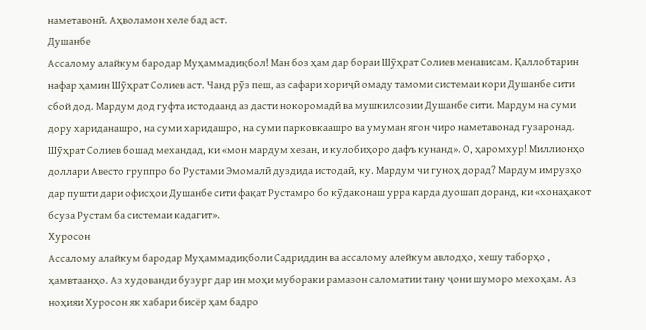наметавонӣ. Аҳволамон хеле бад аст.
Душанбе
Ассалому алайкум бародар Муҳаммадиқбол! Ман боз ҳам дар бораи Шӯҳрат Солиев менависам. Қаллобтарин нафар ҳамин Шӯҳрат Солиев аст. Чанд рӯз пеш, аз сафари хориҷӣ омаду тамоми системаи кори Душанбе сити сбой дод. Мардум дод гуфта истодаанд аз дасти нокоромадӣ ва мушкилсозии Душанбе сити. Мардум на суми дору хариданашро, на суми харидашро, на суми парковкаашро ва умуман ягон чиро наметавонад гузаронад. Шӯҳрат Солиев бошад механдад, ки «мон мардум хезан, и кулобиҳоро дафъ кунанд». О, ҳаромхур! Миллионҳо доллари Авесто группро бо Рустами Эмомалӣ дуздида истодаӣ, ку. Мардум чи гуноҳ дорад? Мардум имрузҳо дар пушти дари офисҳои Душанбе сити фақат Рустамро бо кӯдаконаш урра карда дуошап доранд, ки «хонаҳакот бсуза Рустам ба системаи кадагит».
Хуросон
Ассалому алайкум бародар Муҳаммадиқболи Садриддин ва ассалому алейкум авлодҳо, хешу таборҳо , ҳамвтаанҳо. Аз худованди бузург дар ин моҳи мубораки рамазон саломатии тану ҷони шуморо мехоҳам. Аз ноҳияи Хуросон як хабари бисёр ҳам бадро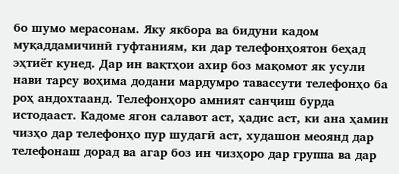бо шумо мерасонам. Яку якбора ва бидуни кадом муқаддамичинӣ гуфтаниям, ки дар телефонҳоятон беҳад эҳтиёт кунед. Дар ин вақтҳои ахир боз мақомот як усули нави тарсу воҳима додани мардумро тавассути телефонҳо ба роҳ андохтаанд. Телефонҳоро амният санҷиш бурда истодааст. Кадоме ягон салавот аст, ҳадис аст, ки ана ҳамин чизҳо дар телефонҳо пур шудагӣ аст, худашон меоянд дар телефонаш дорад ва агар боз ин чизҳоро дар группа ва дар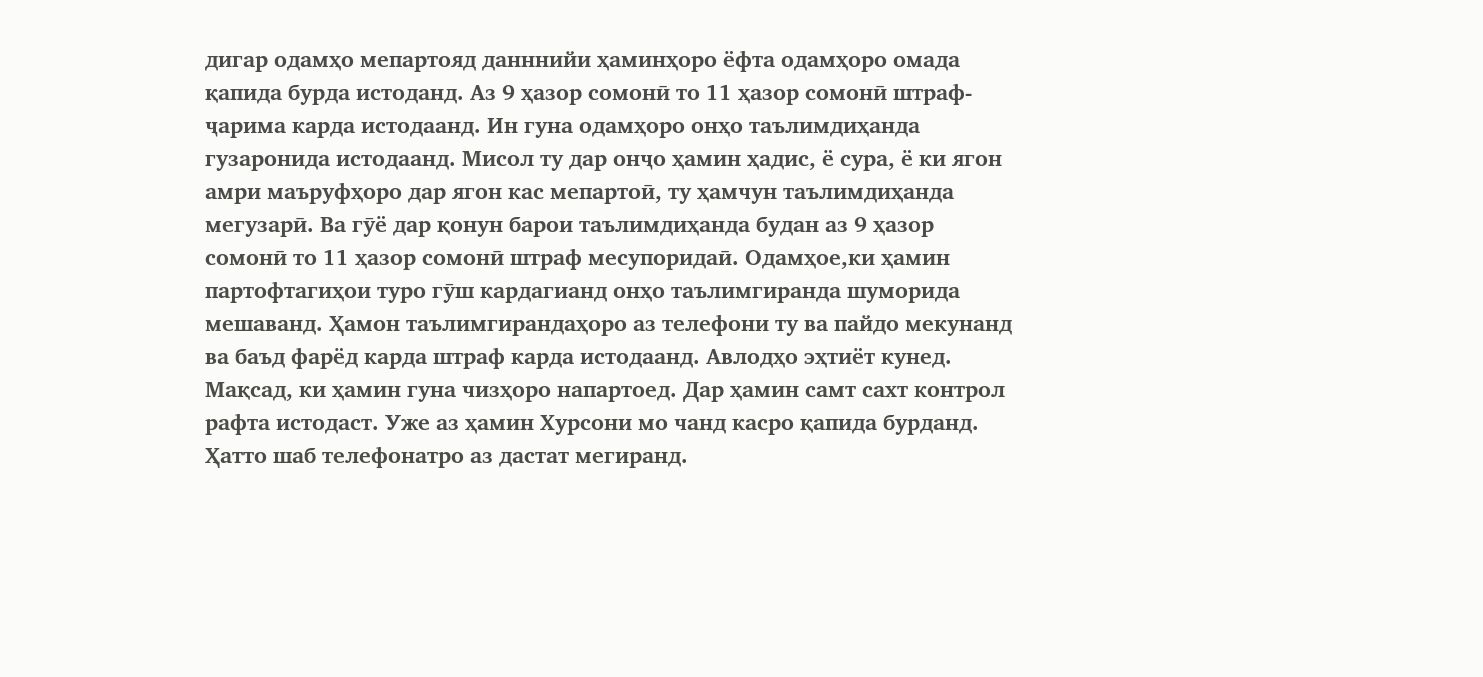дигар одамҳо мепартояд данннийи ҳаминҳоро ёфта одамҳоро омада қапида бурда истоданд. Аз 9 ҳазор сомонӣ то 11 ҳазор сомонӣ штраф-ҷарима карда истодаанд. Ин гуна одамҳоро онҳо таълимдиҳанда гузаронида истодаанд. Мисол ту дар онҷо ҳамин ҳадис, ё сура, ё ки ягон амри маъруфҳоро дар ягон кас мепартоӣ, ту ҳамчун таълимдиҳанда мегузарӣ. Ва гӯё дар қонун барои таълимдиҳанда будан аз 9 ҳазор сомонӣ то 11 ҳазор сомонӣ штраф месупоридаӣ. Одамҳое,ки ҳамин партофтагиҳои туро гӯш кардагианд онҳо таълимгиранда шуморида мешаванд. Ҳамон таълимгирандаҳоро аз телефони ту ва пайдо мекунанд ва баъд фарёд карда штраф карда истодаанд. Авлодҳо эҳтиёт кунед. Мақсад, ки ҳамин гуна чизҳоро напартоед. Дар ҳамин самт сахт контрол рафта истодаст. Уже аз ҳамин Хурсони мо чанд касро қапида бурданд. Ҳатто шаб телефонатро аз дастат мегиранд.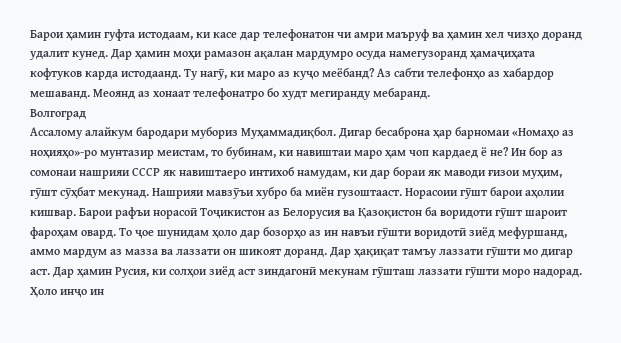Барои ҳамин гуфта истодаам, ки касе дар телефонатон чи амри маъруф ва ҳамин хел чизҳо доранд удалит кунед. Дар ҳамин моҳи рамазон ақалан мардумро осуда намегузоранд ҳамаҷиҳата кофтуков карда истодаанд. Ту нагӯ, ки маро аз куҷо меёбанд? Аз сабти телефонҳо аз хабардор мешаванд. Меоянд аз хонаат телефонатро бо худт мегиранду мебаранд.
Волгоград
Ассалому алайкум бародари мубориз Муҳаммадиқбол. Дигар бесаброна ҳар барномаи «Номаҳо аз ноҳияҳо»-ро мунтазир меистам, то бубинам, ки навиштаи маро ҳам чоп кардаед ё не? Ин бор аз сомонаи нашрияи СССР як навиштаеро интихоб намудам, ки дар бораи як маводи ғизои муҳим, гӯшт сӯҳбат мекунад. Нашрияи мавзӯъи хубро ба миён гузоштааст. Норасоии гӯшт барои аҳолии кишвар. Барои рафъи норасоӣ Тоҷикистон аз Белорусия ва Қазоқистон ба воридоти гӯшт шароит фароҳам овард. То ҷое шунидам ҳоло дар бозорҳо аз ин навъи гӯшти воридотӣ зиёд мефуршанд, аммо мардум аз мазза ва лаззати он шикоят доранд. Дар ҳақиқат тамъу лаззати гӯшти мо дигар аст. Дар ҳамин Русия, ки солҳои зиёд аст зиндагонӣ мекунам гӯшташ лаззати гӯшти моро надорад. Ҳоло инҷо ин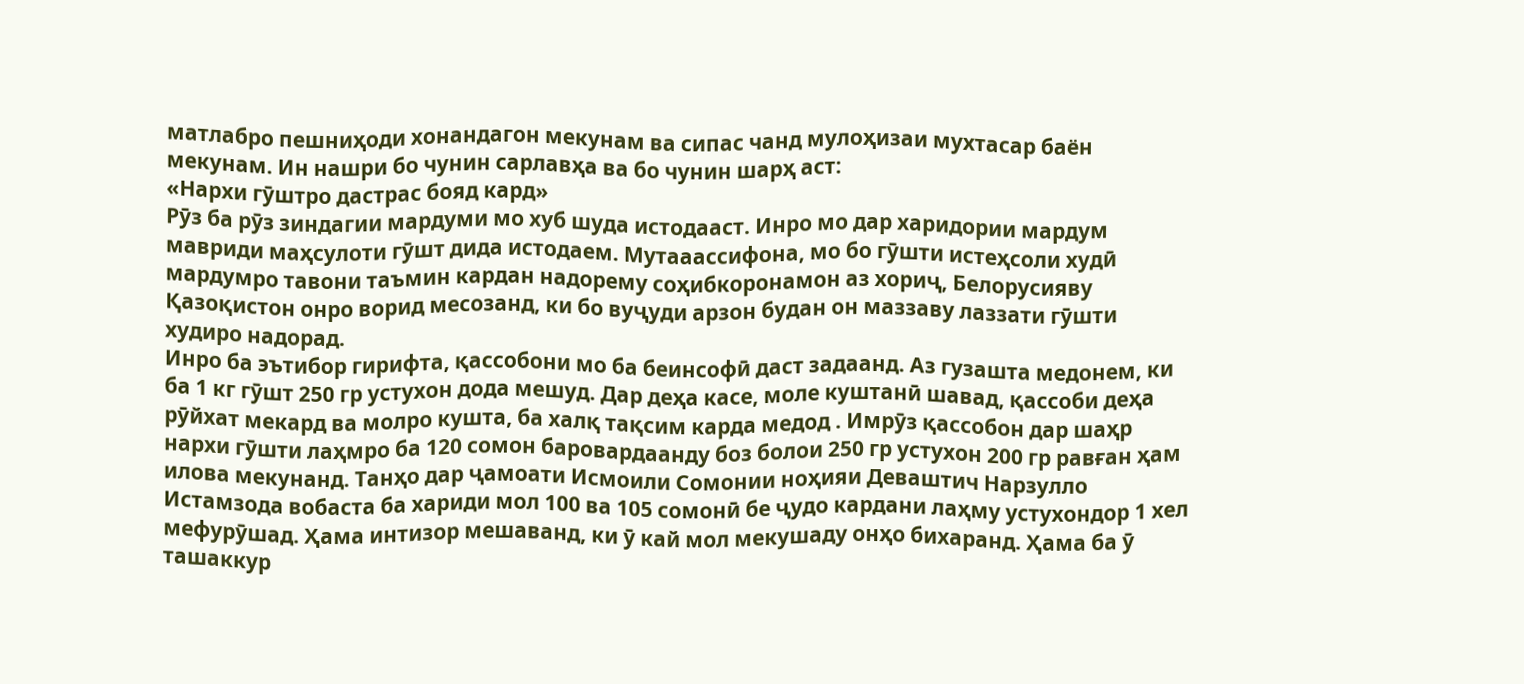матлабро пешниҳоди хонандагон мекунам ва сипас чанд мулоҳизаи мухтасар баён мекунам. Ин нашри бо чунин сарлавҳа ва бо чунин шарҳ аст:
«Нархи гӯштро дастрас бояд кард»
Рӯз ба рӯз зиндагии мардуми мо хуб шуда истодааст. Инро мо дар харидории мардум мавриди маҳсулоти гӯшт дида истодаем. Мутааассифона, мо бо гӯшти истеҳсоли худӣ мардумро тавони таъмин кардан надорему соҳибкоронамон аз хориҷ, Белорусияву Қазоқистон онро ворид месозанд, ки бо вуҷуди арзон будан он маззаву лаззати гӯшти худиро надорад.
Инро ба эътибор гирифта, қассобони мо ба беинсофӣ даст задаанд. Аз гузашта медонем, ки ба 1 кг гӯшт 250 гр устухон дода мешуд. Дар деҳа касе, моле куштанӣ шавад, қассоби деҳа рӯйхат мекард ва молро кушта, ба халқ тақсим карда медод . Имрӯз қассобон дар шаҳр нархи гӯшти лаҳмро ба 120 сомон баровардаанду боз болои 250 гр устухон 200 гр равған ҳам илова мекунанд. Танҳо дар ҷамоати Исмоили Сомонии ноҳияи Деваштич Нарзулло Истамзода вобаста ба хариди мол 100 ва 105 сомонӣ бе ҷудо кардани лаҳму устухондор 1 хел мефурӯшад. Ҳама интизор мешаванд, ки ӯ кай мол мекушаду онҳо бихаранд. Ҳама ба ӯ ташаккур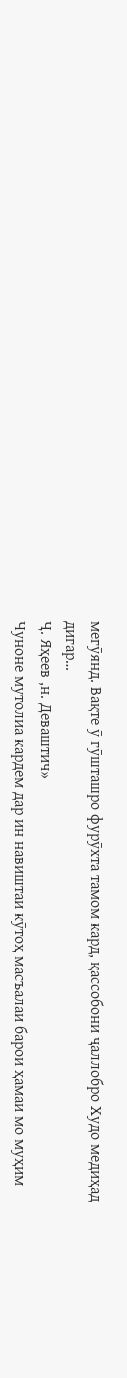мегӯянд. Вақте ӯ гӯшташро фурӯхта тамом кард, қассобони ҷаллобро Худо медиҳад дигар…
Ҷ. Яҳеев ,н. Деваштич»
Чуноне мутолиа кардем дар ин навиштаи кӯтоҳ масъалаи барои ҳамаи мо муҳим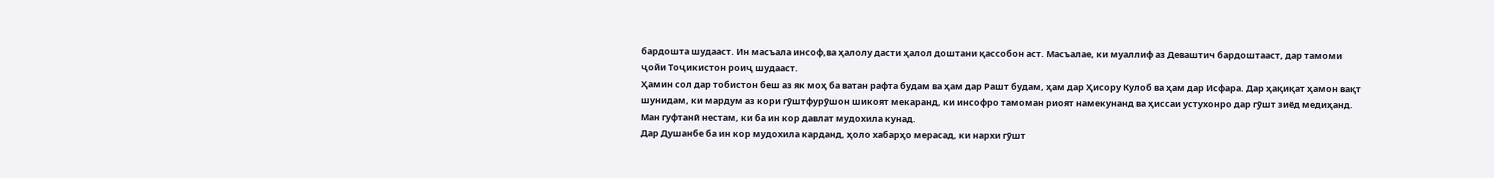бардошта шудааст. Ин масъала инсоф,ва ҳалолу дасти ҳалол доштани қассобон аст. Масъалае, ки муаллиф аз Деваштич бардоштааст, дар тамоми ҷойи Тоҷикистон роиҷ шудааст.
Ҳамин сол дар тобистон беш аз як моҳ ба ватан рафта будам ва ҳам дар Рашт будам, ҳам дар Ҳисору Кулоб ва ҳам дар Исфара. Дар ҳақиқат ҳамон вақт шунидам, ки мардум аз кори гӯштфурӯшон шикоят мекаранд, ки инсофро тамоман риоят намекунанд ва ҳиссаи устухонро дар гӯшт зиёд медиҳанд. Ман гуфтанӣ нестам, ки ба ин кор давлат мудохила кунад.
Дар Душанбе ба ин кор мудохила карданд, ҳоло хабарҳо мерасад, ки нархи гӯшт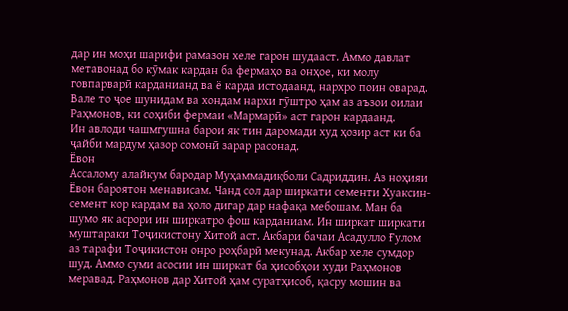дар ин моҳи шарифи рамазон хеле гарон шудааст. Аммо давлат метавонад бо кӯмак кардан ба фермаҳо ва онҳое, ки молу говпарварӣ карданианд ва ё карда истодаанд, нархро поин оварад.
Вале то ҷое шунидам ва хондам нархи гӯштро ҳам аз аъзои оилаи Раҳмонов, ки соҳиби фермаи «Мармарӣ» аст гарон кардаанд.
Ин авлоди чашмгушна барои як тин даромади худ ҳозир аст ки ба ҷайби мардум ҳазор сомонӣ зарар расонад.
Ёвон
Ассалому алайкум бародар Муҳаммадиқболи Садриддин. Аз ноҳияи Ёвон бароятон менависам. Чанд сол дар ширкати сементи Хуаксин-семент кор кардам ва ҳоло дигар дар нафақа мебошам. Ман ба шумо як асрори ин ширкатро фош карданиам. Ин ширкат ширкати муштараки Тоҷикистону Хитой аст. Акбари бачаи Асадулло Ғулом аз тарафи Тоҷикистон онро роҳбарӣ мекунад. Акбар хеле сумдор шуд. Аммо суми асосии ин ширкат ба ҳисобҳои худи Раҳмонов меравад. Раҳмонов дар Хитой ҳам суратҳисоб, қасру мошин ва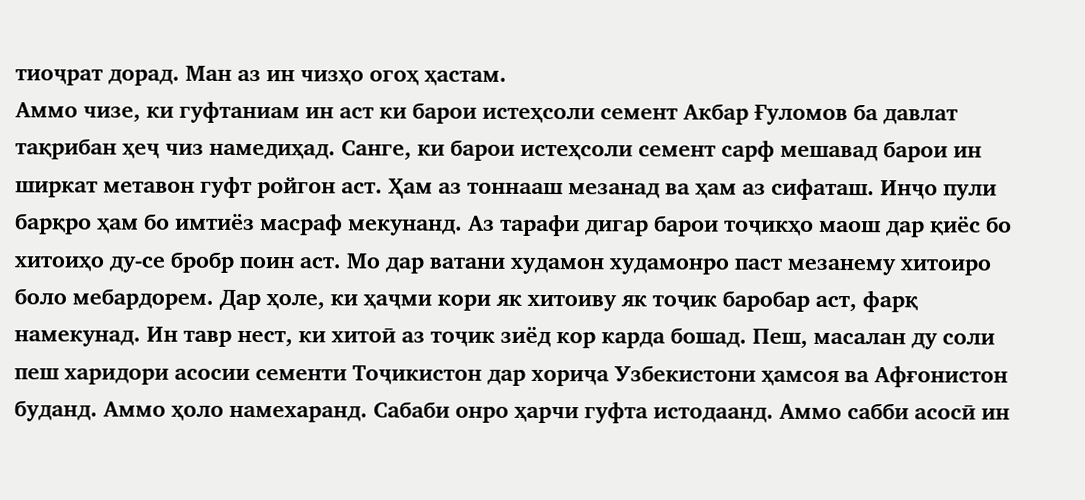тиоҷрат дорад. Ман аз ин чизҳо огоҳ ҳастам.
Аммо чизе, ки гуфтаниам ин аст ки барои истеҳсоли семент Акбар Ғуломов ба давлат тақрибан ҳеҷ чиз намедиҳад. Санге, ки барои истеҳсоли семент сарф мешавад барои ин ширкат метавон гуфт ройгон аст. Ҳам аз тоннааш мезанад ва ҳам аз сифаташ. Инҷо пули барқро ҳам бо имтиёз масраф мекунанд. Аз тарафи дигар барои тоҷикҳо маош дар қиёс бо хитоиҳо ду-се бробр поин аст. Мо дар ватани худамон худамонро паст мезанему хитоиро боло мебардорем. Дар ҳоле, ки ҳаҷми кори як хитоиву як тоҷик баробар аст, фарқ намекунад. Ин тавр нест, ки хитоӣ аз тоҷик зиёд кор карда бошад. Пеш, масалан ду соли пеш харидори асосии сементи Тоҷикистон дар хориҷа Узбекистони ҳамсоя ва Афғонистон буданд. Аммо ҳоло намехаранд. Сабаби онро ҳарчи гуфта истодаанд. Аммо сабби асосӣ ин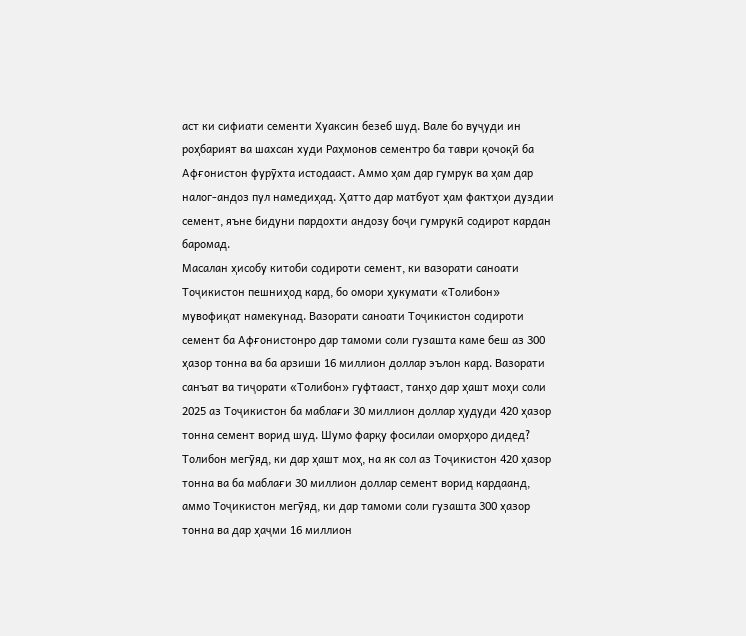аст ки сифиати сементи Хуаксин безеб шуд. Вале бо вуҷуди ин роҳбарият ва шахсан худи Раҳмонов сементро ба таври қочоқӣ ба Афғонистон фурӯхта истодааст. Аммо ҳам дар гумрук ва ҳам дар налог-андоз пул намедиҳад. Ҳатто дар матбуот ҳам фактҳои дуздии семент, яъне бидуни пардохти андозу боҷи гумрукӣ содирот кардан баромад.
Масалан ҳисобу китоби содироти семент, ки вазорати саноати Тоҷикистон пешниҳод кард, бо омори ҳукумати «Толибон» мувофиқат намекунад. Вазорати саноати Тоҷикистон содироти семент ба Афғонистонро дар тамоми соли гузашта каме беш аз 300 ҳазор тонна ва ба арзиши 16 миллион доллар эълон кард. Вазорати санъат ва тиҷорати «Толибон» гуфтааст, танҳо дар ҳашт моҳи соли 2025 аз Тоҷикистон ба маблағи 30 миллион доллар ҳудуди 420 ҳазор тонна семент ворид шуд. Шумо фарқу фосилаи оморҳоро дидед? Толибон мегӯяд, ки дар ҳашт моҳ, на як сол аз Тоҷикистон 420 ҳазор тонна ва ба маблағи 30 миллион доллар семент ворид кардаанд, аммо Тоҷикистон мегӯяд, ки дар тамоми соли гузашта 300 ҳазор тонна ва дар ҳаҷми 16 миллион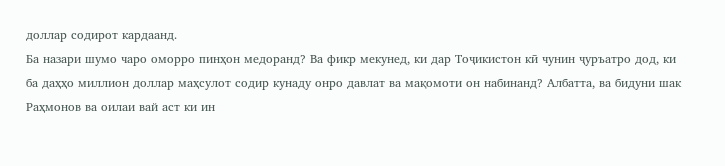доллар содирот кардаанд.
Ба назари шумо чаро оморро пинҳон медоранд? Ва фикр мекунед, ки дар Тоҷикистон кӣ чунин ҷуръатро дод, ки ба даҳҳо миллион доллар маҳсулот содир кунаду онро давлат ва мақомоти он набинанд? Албатта, ва бидуни шак Раҳмонов ва оилаи вай аст ки ин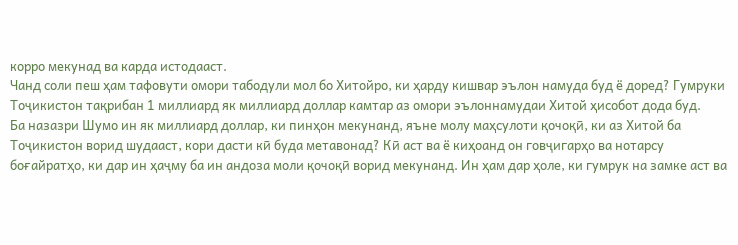корро мекунад ва карда истодааст.
Чанд соли пеш ҳам тафовути омори табодули мол бо Хитойро, ки ҳарду кишвар эълон намуда буд ё доред? Гумруки Тоҷикистон тақрибан 1 миллиард як миллиард доллар камтар аз омори эълоннамудаи Хитой ҳисобот дода буд.
Ба назазри Шумо ин як миллиард доллар, ки пинҳон мекунанд, яъне молу маҳсулоти қочоқӣ, ки аз Хитой ба Тоҷикистон ворид шудааст, кори дасти кӣ буда метавонад? Кӣ аст ва ё киҳоанд он говҷигарҳо ва нотарсу боғайратҳо, ки дар ин ҳаҷму ба ин андоза моли қочоқӣ ворид мекунанд. Ин ҳам дар ҳоле, ки гумрук на замке аст ва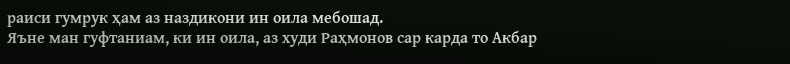раиси гумрук ҳам аз наздикони ин оила мебошад.
Яъне ман гуфтаниам, ки ин оила, аз худи Раҳмонов сар карда то Акбар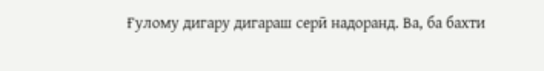Ғулому дигару дигараш серӣ надоранд. Ва, ба бахти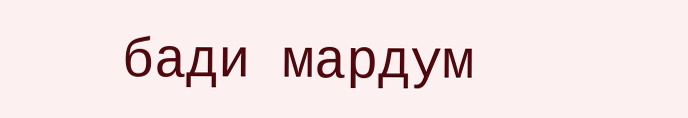бади мардум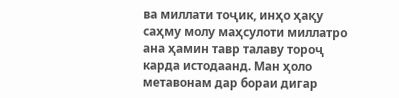ва миллати тоҷик, инҳо ҳақу саҳму молу маҳсулоти миллатро ана ҳамин тавр талаву тороҷ карда истодаанд. Ман ҳоло метавонам дар бораи дигар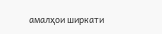амалҳои ширкати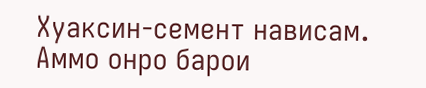Хуаксин-семент нависам. Аммо онро барои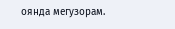оянда мегузорам.